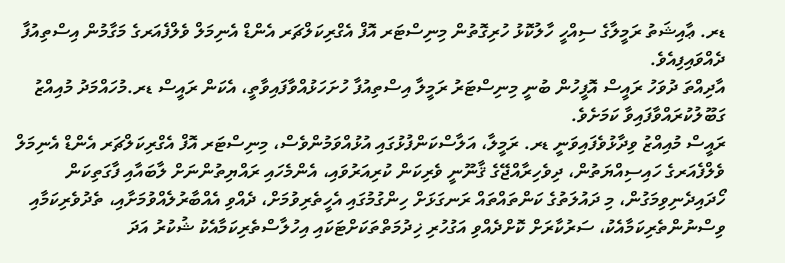ޑރ. ޢާއިޝަތު ރަމީލާގެ ސިއްހީ ހާލުކޮޅު ހުރިގޮތުން މިނިސްޓަރ އޮފް އެގްރިކަލްޗަރ އެންޑް އެނިމަލް ވެލްފެއަރގެ މަގާމުން އިސްތިއުފާ ދެއްވައިފިއެވެ.
އާދިއްތަ ދުވަހު ރައީސް އޮފީހުން ބުނީ މިނިސްޓަރު ރަމީލާ އިސްތިއުފާ ހުށަހަޅުއްވާފައިވާތީ، އެކަން ރައީސް ޑރ.މުހައްމަދު މުއިއްޒު ގަބޫލުކުރައްވާފައިވާ ކަމަށެވެ.
ރައީސް މުއިއްޒު ވިދާޅުވެފައިވަނީ ޑރ. ރަމީލާ، އަލާސްކަންފުޅުގައި އުޅުއްވަމުންވެސް، މިނިސްޓަރ އޮފް އެގްރިކަލްޗަރ އެންޑް އެނިމަލް ވެލްފެއަރގެ ހައިސިއްޔަތުން، ދިވެހިރާއްޖޭގެ ޤާނޫނީ ވެރިކަން ކުރިއަރުވައި، އެންމެހައި ރައްޔިތުންނަށް ލާބައާއި ފާގަތިކަން ހޯދައިދެނިވިމަގުން، މި ދައުލަތުގެ ކަންތައްތައް ރަނގަޅަށް ހިންގުމުގައި އެހީތެރިވުމަށް، ދެއްވި އެއްބާރުލެއްވުމަށާއި، ތެދުވެރިކަމާއި ވިސްނުންތެރިކަމާއެކު، ސަރުކާރަށް ކޮށްދެއްވި އަގުހުރި ޚިދުމަތްތަކަށްޓަކައި އިހުލާސްތެރިކަމާއެކު ޝުކުރު އަދަ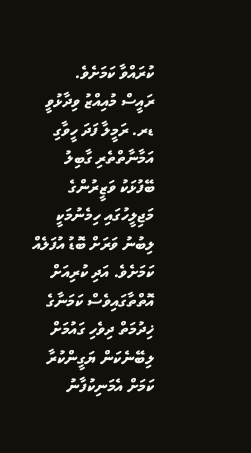ކުރައްވާ ކަމަށެވެ.
ރައީސް މުއިއްޒު ވިދާޅުވީ ޑރ. ރަމީލާ ފަދަ ހީވާގި އަމާނާތްތެރި ގާބިލު ބޭފުޅަކު ވަޒީރުންގެ މަޖިލީހުގައި ހިމެނުމަކީ ލިބުނު ވަރަށް ބޮޑު އުފަލެއް ކަމަށެވެ. އަދި ކުރިއަށް އޮތްތާގައިވެސް ކަމަނާގެ ޚިދުމަތް ދިވެހި ގައުމަށް ލިބޭނެކަން ޔަގީންކުރާ ކަމަށް އެމަނިކުފާނު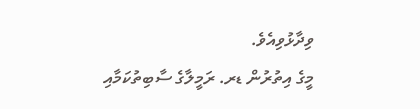ވިދާޅުވިއެވެ.
މީގެ އިތުރުން ޑރ. ރަމީލާގެ ސާބިތުކަމާއި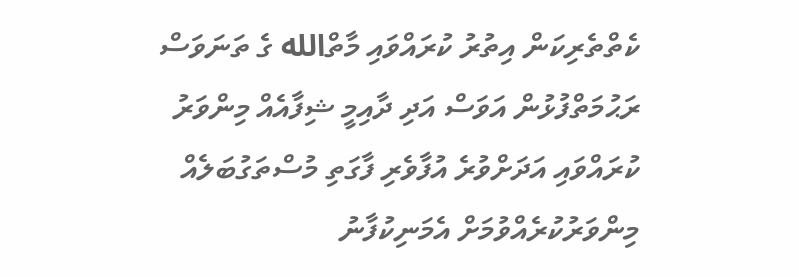ކެތްތެރިކަން އިތުރު ކުރައްވައި މާތްالله ގެ ތަނަވަސް ރަޙުމަތްފުޅުން އަވަސް އަދި ދާއިމީ ޝިފާއެއް މިންވަރު ކުރައްވައި އަދަށްވުރެ އުފާވެރި ފާގަތި މުސްތަގުބަލެއް މިންވަރުކުރެއްވުމަށް އެމަނިކުފާނު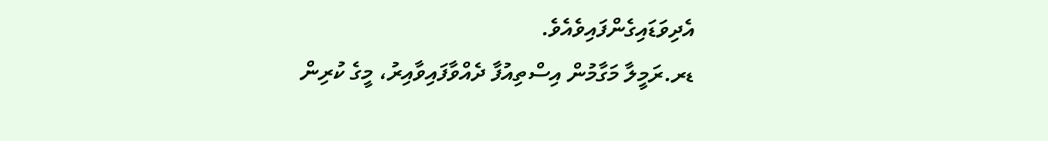އެދިވަޑައިގެންފައިވެއެވެ.
ޑރ.ރަމީލާ މަގާމުން އިސްތިއުފާ ދެއްވާފައިވާއިރު، މީގެ ކުރިން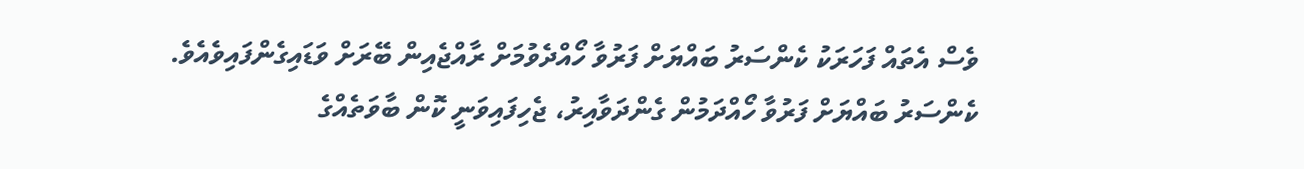ވެސް އެތައް ފަހަރަކު ކެންސަރު ބައްޔަށް ފަރުވާ ހޯއްދެވުމަށް ރާއްޖެއިން ބޭރަށް ވަޑައިގެންފައިވެއެވެ. ކެންސަރު ބައްޔަށް ފަރުވާ ހޯއްދަމުން ގެންދަވާއިރު، ޖެހިފައިވަނީ ކޮން ބާވަތެއްގެ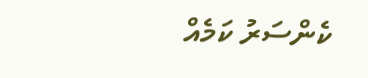ކެންސަރު ކަމެއް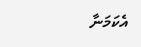އެކަމަނާ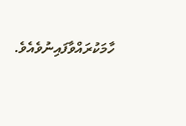ހާމަކުރައްވާފައިނުވެއެވެ.